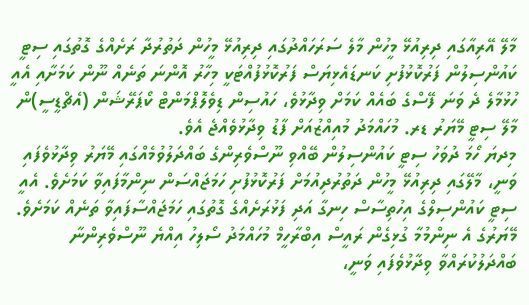މާލޭ އޭރިއާގައި ދިރިއުޅޭ މީހުން މާލެ ސަރަހައްދުގައި ދިރިއުޅޭ މީހުން ދަތުރުދާ ރަށެއްގެ ގޮތުގައި ސިޓީ ކައުންސިލުން ފަރުކޮޅުފުށި ކަނޑައެޅިޔަސް ފަރުކޮޅުފުއްޓަކީ މިހާރު އޮންނަ ތަނެއް ނޫން ކަމަށާއި އެއީ ހުޅުމާލެ ދެ ވަނަ ފޭސްގެ ބައެއް ކަމަށް ވިދާޅުވެ، ހައުސިން ޑިވެލޮޕްމަންޓް ކޯޕަރޭޝަން (އެޗްޑީސީ)ން މާލޭ ސިޓީ މޭޔަރު ޑރ. މުހައްމަދު މުއިއްޒުއަށް ފާޑު ވިދާޅުވެއްޖެ އެވެ.
މިދޔަ ހޯމަ ދުވަހު ސިޓީ ކައުންސިލުން ބޭއްވި ނޫސްވެރިންގެ ބައްދަލުވުމެއްގައި މޭޔަރު ވިދާޅުވެފައި ވަނީ، މާލޭގައި ދިރިއުޅޭ މީހުން ދަތުރުދިއުމަށް ފަރުކޮޅުފުށި ހަމަޖައްސަން ނިންމާފައިވާ ކަމަށެވެ. އެއީ ސިޓީ ކައުންސިލްގެ އިހުތިސާސް ހިނގާ އަދި ފަޅުރަށެއްގެ ގޮތުގައި ހަމަޖައްސާފައިވާ ތަނެއް ކަމަށެވެ.
މޭޔަރުގެ އެ ނިންމުމާ ގުޅިގެން ރައީސް އިބްރާހީމް މުހައްމަދު ސޯލިހު އިއްޔެ ނޫސްވެރިންނާ ބައްދަލުކުރައްވާ ވިދާޅުވެފައި ވަނީ،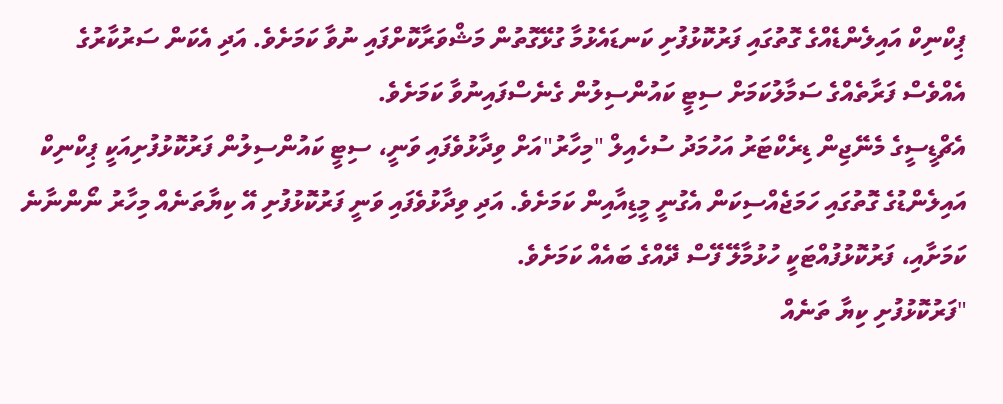ޕިކްނިކް އައިލެންޑެއްގެ ގޮތުގައި ފަރުކޮޅުފުށި ކަނޑައެޅުމާ ގުޅޭގޮތުން މަޝްވަރާކޮށްފައި ނުވާ ކަމަށެވެ. އަދި އެކަން ސަރުކާރުގެ އެއްވެސް ފަރާތެއްގެ ސަމާލުކަމަށް ސިޓީ ކައުންސިލުން ގެނެސްފައިނުވާ ކަމަށެވެ.
އެޗްޑީސީގެ މެނޭޖިން ޑިރެކްޓަރު އަހުމަދު ސުހެއިލް "މިހާރު"އަށް ވިދާޅުވެފައި ވަނީ، ސިޓީ ކައުންސިލުން ފަރުކޮޅުފުށިއަކީ ޕިކްނިކް އައިލެންޑުގެ ގޮތުގައި ހަމަޖެއްސިކަން އެގުނީ މީޑިއާއިން ކަމަށެވެ. އަދި ވިދާޅުވެފައި ވަނީ ފަރުކޮޅުފުށި އޭ ކިޔާތަނެއް މިހާރު ނޯންނާނެ ކަމަށާއި، ފަރުކޮޅުފުއްޓަކީ ހުޅުމާލޭ ފޭސް ދޭއްގެ ބައެއް ކަމަށެވެ.
"ފަރުކޮޅުފުށި ކިޔާ ތަނެއް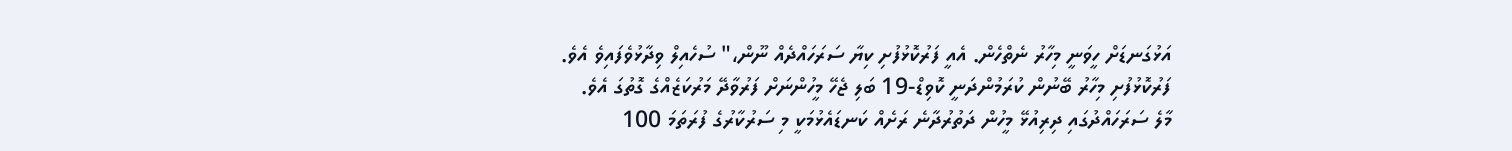އަޅުގަނޑަށް ހީވަނީ މިހާރު ނެތްހެން. އެއީ ފަރުކޮޅުފުށި ކިޔާ ސަރަހައްދެއް ނޫން،" ސުހެއިލް ވިދާޅުވެފައިވެ އެވެ.
ފަރުކޮޅުފުށި މިހާރު ބޭނުން ކުރަމުންދަނީ ކޮވިޑް-19 ބަލި ޖެހޭ މީހުންނަށް ފަރުވާދޭ މަރުކަޒެއްގެ ގޮތުގަ އެވެ.
މާލެ ސަރަހައްދުގައި ދިރިއުޅޭ މީހުން ދަތުރުދާނެ ރަށެއް ކަނޑައެޅުމަކީ މި ސަރުކާރުގެ ފުރަތަމަ 100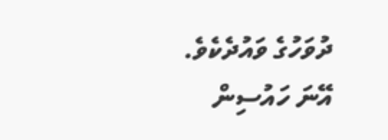ދުވަހުގެ ވައުދެކެވެ.
އޭނަ ހައުސިން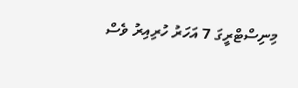މިނިސްޓްރީގަ 7 އަހަރު ހުރިއިރު ވެސް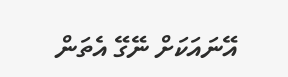އޭނައަކަށް ނޭގޭ އެތަން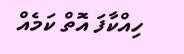ހިއްކާފަ އޮތް ކަމެއް